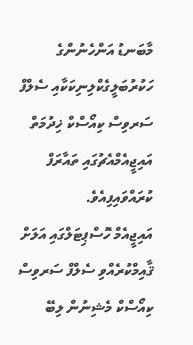މާބަނޑު އަންހެނުންގެ ހަކުރުބަލީގެކްލިނިކަކާއި ސެލްފް ސަރވިސް ކިއޯސްކް ޚިދުމަތް އައިޖީއެމްއެޗުގައި ތައާރަފް ކުރައްވައިފިއެވެ.
އައިޖީއެމް ހޮސްޕިޓަލްގައި އަލަށް ޤާއިމްކުރެއްވި ސެލްފް ސަރވިސް ކިއޯސްކް މެޝިނުން ލިބޭ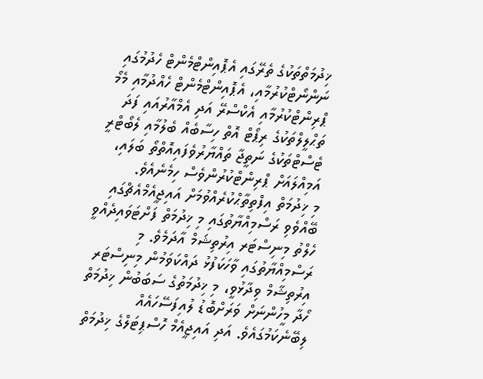ޚިދުމަތްތަކުގެ ތެރޭގައި އެޕޮއިންޓްމެންޓް ހެދުމުގައި ނަންނޯޓްކުރުމާއި، އެޕޮއިންޓްމެންޓް ހެއްދުމާއި މެމޯ ޕްރިންޓްކުރުމާއި އެކްސްރޭ އަދި އެމްއާރުއައި ފަދަ ތަޙްލީލްތަކުގެ ރިޕޯޓް އޮތް ހިސާބެއް ބެލުމާއި ލެބޯޓްރީ ޓެސްޓްތަކުގެ ނަތީޖާ ތައްޔާރުވެފައިއޮތްތޯ ބަލައި، އަމިއްލައަށް ޕްރިންޓްކުރުންވެސް ހިމެނެއެވެ.
މި ޚިދުމަތް އިފްތިތާޙްކުރެއްވުމަށް އައިޖީއެމްއެޗްގައި ބޭއްވެވި ރަސްމިއްޔާތުގައި މި ޚިދުމަތް ފަށްޓަވައިދެއްވީ ހެލްތު މިނިސްޓަރ އިރުތިޝަމް އާދަމެވެ. މި ރަސްމިއްޔާތުގައި ވާހަކަފުޅު ދައްކަވަމުން މިނިސްޓަރ އިރުތިޝާމް ވިދާޅުވީ، މި ޚިދުމަތުގެ ސަބަބުން ޚިދުމަތް ހޯދާ މީހުންނަށް ވަރަށްބޮޑު ލުއިފަސޭހައެއް ލިބޭނެކަމުގައެވެ. އަދި އައިޖީއެމް ހޮސްޕިޓަލްގެ ޚިދުމަތް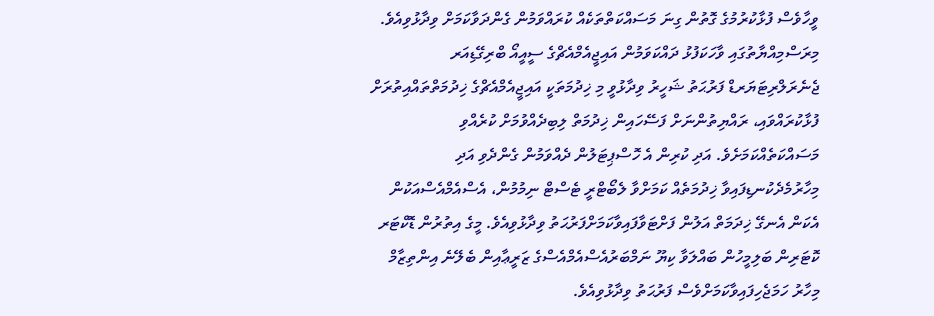ވީހާވެސް ފުޅާކުރުމުގެ ގޮތުން ގިނަ މަސައްކަތްތަކެއް ކުރައްވަމުން ގެންދަވާކަމަށް ވިދާޅުވިއެވެ.
މިރަސްމިއްޔާތުގައި ވާހަކަފުޅު ދައްކަވަމުން އައިޖީއެމްއެޗްގެ ސީއީއޯ ބްރިގޭޑިއަރ ޖެނެރަލްރިޓަޔަރޑް ފަރުޙަތު ޝަހީރު ވިދާޅުވީ މި ޚިދުމަތަކީ އައިޖީއެމްއެޗްގެ ޚިދުމަތްތައްއިތުރަށް ފުޅާކުރައްވައި، ރައްޔިތުންނަށް ފަސޭހައިން ޚިދުމަތް ލިބިދެއްވުމަށް ކުރެއްވި މަސައްކަތެއްކަމަށެވެ. އަދި ކުރިން އެ ހޮސްޕިޓަލުން ދެއްވަމުން ގެންދެވި އަދި މިހާރުމެދެކުނޑިފައިވާ ޚިދުމަތެއް ކަމަށްވާ ލެބޯޓްރީ ޓެސްޓް ނިމުމުން، އެސްއެމްއެސްއަކުން އެކަން އެނގޭ ޚިދަމަތް އަލުން ފަށްޓަވާފައިވާކަމަށްފަރުޙަތު ވިދާޅުވިއެވެ. މީގެ އިތުރުން ޑޮކްޓަރ ކޮޓަރިން ބަލިމީހުން ބައްލަވާ ކިޔޫ ނަމްބަރުއެސްއެމްއެސްގެ ޒަރީޢާއިން ބެލޭނެ އިންތިޒާމް މިހާރު ހަމަޖެހިފައިވާކަމަށްވެސް ފަރުޙަތު ވިދާޅުވިއެވެ.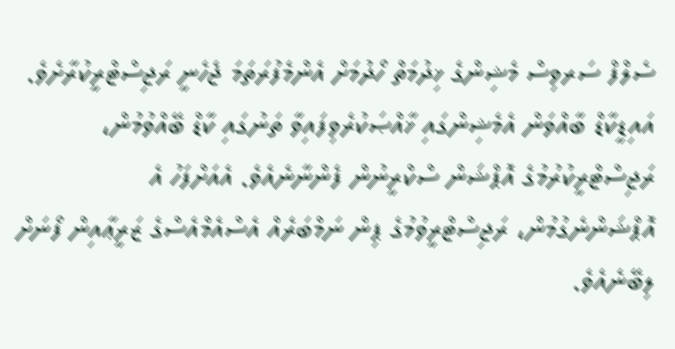ސެލްފް ސަރވިސް މެޝިންގެ ޚިދުމަތް ހޯދުމަށް އެންމެފުރަތަމަ ޖެހެނީ ރަޖިސްޓްރީކުރާށެވެ. އައިޑީކާޑް ބާއްވަން އެމެޝިންގައި ޚާއްޞަކުރެވިފައިވާ ތަނުގައި ކާޑް ބޭއްވުމުން، ރަޖިސްޓްރީކުރުމުގެ އޮޕްޝަން ސްކްރީނުން ފެންނާނެއެވެ. އެއަށްފަހު އެ އޮޕްޝަންނެގުމުން، ރަޖިސްޓްރީވުމުގެ ޕިން ނަމްބަރެއް އެސްއެމްއެސްގެ ޒަރީޢާއިން ފޯނަށް ލިބޭނެއެވެ.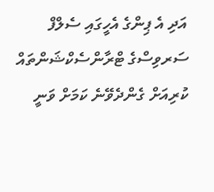އަދި އެ ޕިންގެ އެހީގައި ސެލްފް ސަރވިސްގެ ޓްރާންސެކްޝަންތައް ކުރިއަށް ގެންދެވޭނެ ކަމަށް ވަނީ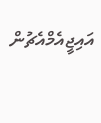އައިޖީއެމްއެޗުން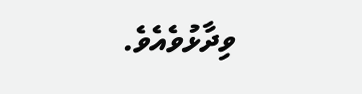ވިދާޅުވެއެވެ.